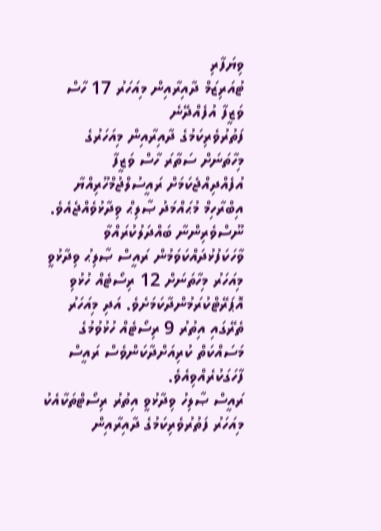ވިޔަފާރި
ޓުއަރިޒަމް ދާއިރާއިން މިއަހަރު 17 ހާސް ވަޒީފާ އުފެއްދޭނެ
ފަތުރުވެރިކަމުގެ ދާއިރާއިން މިއަހަރުގެ މިހާތަނަށް ސަތާރަ ހާސް ވަޒީފާ އުފެއްދިއްޖެކަމަށް ރައީސުލްޖުމްހޫރިއްޔާ އިބްރާހިމް މުޙައްމަދު ޞާލިޙް ވިދާޅުވެއްޖެއެވެ.
ނޫސްވެރިންނާ ބައްދަލުކުރައްވާ ވާހަކަފުޅުދައްކަވަމުން ރައީސް ޞާލިޙު ވިދާޅުވީ މިއަހަރު މިހާތަނަށް 12 ރިސޯޓެއް ހުޅުވި އޮޕަރޭޓްކުރަމުންދާކަމަށެވެ. އަދި މިއަހަރު ތެރޭގައި އިތުރު 9 ރިސޯޓެއް ހުޅުވުމުގެ މަސައްކަތް ކުރިއަށްދާކަންވެސް ރައީސް ފާހަގަކުރެއްވިއެވެ.
ރައީސް ޞާލިހު ވިދާޅުވީ އިތުރު ރިސޯޓްތަކާއެކު މިއަހަރު ފަތުރުވެރިކަމުގެ ދާއިރާއިން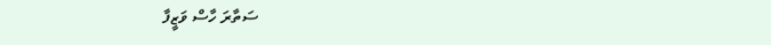ސަތާރަ ހާސް ވަޒީފާ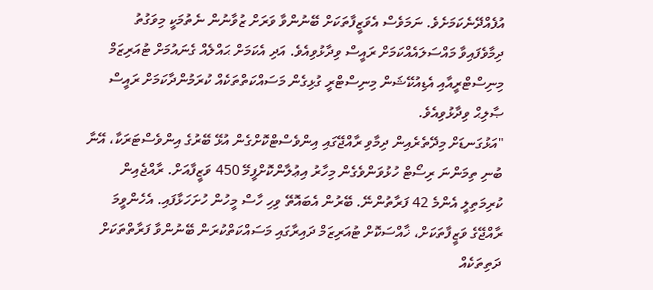އުފެއްދޭނެކަމަށެވެ. ނަމަވެސް އެވަޒީފާތަކަށް ބޭނުންވާ ވަރަށް ޒުވާނުން ނެތުމަކީ މިވަގުތު ދިމާވެފައިވާ މައްސަލައެއްކަމަށް ރައީސް ވިދާޅުވިއެވެ. އަދި އެކަމަށް ޙައްލެއް ގެނައުމަށް ޓުއަރިޒަމް މިނިސްޓްރީއާއި އެޑިއުކޭޝަން މިނިސްޓްރީ ގުޅިގެން މަސައްކަތްތަކެއް ކުރަމުންދާކަމަށް ރައީސް ޞާލިޙް ވިދާޅުވިއެވެ.
"އަޅުގަނޑަށް މިދޭތެރެއިން ދިމާވި ރާއްޖޭގައި އިންވެސްޓްކޮށްގެން އުޅޭ ބޭރުގެ އިންވެސްޓަރަކާ، އޭނާ ބުނި ތިމަންނަ ރިސޯޓް ހުޅުވަންވެގެން މިހާރު އިޢުލާންކޮށްފީމޭ 450 ވަޒީފާއަށް. ރާއްޖެއިން ކުރިމަތިލީ އެންމެ 42 ފަރާތުންނޭ. ބޭރުން އެބައޮތޭ ވިހި ހާސް މީހުން ހުށަހަޅާފައި. އެހެންވީމަ ރާއްޖޭގެ ވަޒީފާތަކަށް، ޚާއްސަކޮށް ޓުއަރިޒަމް ދައިރާގައި މަސައްކަތްކުރަން ބޭނުންވާ ފަރާތްތަކަށް ދަތިތަކެއް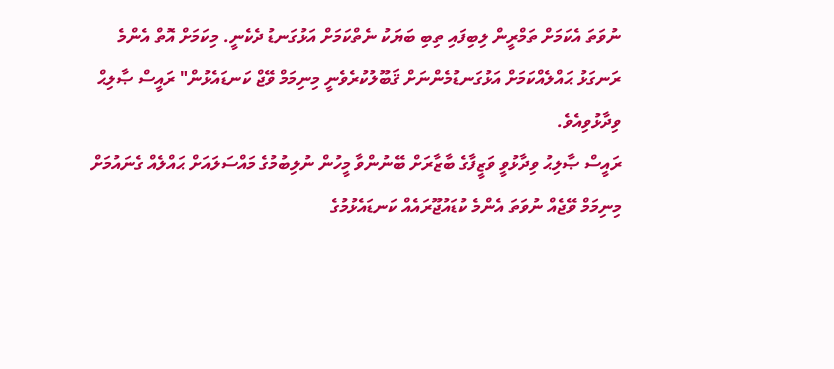ނުވަތަ އެކަމަށް ތަމްރީން ލިބިފައި ތިބި ބަޔަކު ނެތްކަމަށް އަޅުގަނޑު ދެކެނީ. މިކަމަށް އޮތް އެންމެ ރަނގަޅު ޙައްލެއްކަމަށް އަޅުގަނޑުމެންނަށް ޤަބޫލުކުރެވެނީ މިނިމަމް ވޭޖް ކަނޑައެޅުން" ރައީސް ޞާލިޙް ވިދާޅުވިއެވެ.
ރައީސް ޞާލިޙު ވިދާޅުވީ ވަޒީފާގެ ބާޒާރަށް ބޭނުންވާ މީހުން ނުލިބުމުގެ މައްސަލައަށް ޙައްލެއް ގެނައުމަށް މިނިމަމް ވޭޖެއް ނުވަތަ އެންމެ ކުޑައުޖޫރައެއް ކަނޑައެޅުމުގެ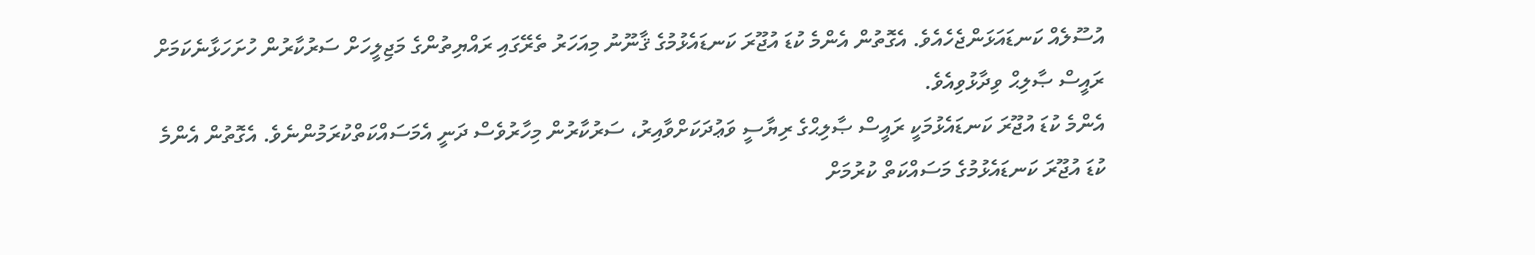އުސޫލެއް ކަނޑައަޅަންޖެހެއެވެ. އެގޮތުން އެންމެ ކުޑަ އުޖޫރަ ކަނޑައެޅުމުގެ ޤާނޫނު މިއަހަރު ތެރޭގައި ރައްޔިތުންގެ މަޖިލީހަށް ސަރުކާރުން ހުށަހަޅާނެކަމަށް ރައީސް ޞާލިޙް ވިދާޅުވިއެވެ.
އެންމެ ކުޑަ އުޖޫރަ ކަނޑައެޅުމަކީ ރައީސް ޞާލިޙްގެ ރިޔާސީ ވަޢުދަކަށްވާއިރު، ސަރުކާރުން މިހާރުވެސް ދަނީ އެމަސައްކަތްކުރަމުންނެވެ. އެގޮތުން އެންމެ ކުޑަ އުޖޫރަ ކަނޑައެޅުމުގެ މަސައްކަތް ކުރުމަށް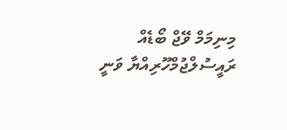މިނިމަމް ވޭޖް ބޯޑެއް ރައީސުލްޖުމްހޫރިއްޔާ ވަނީ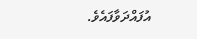އުފައްދަވާފައެވެ.